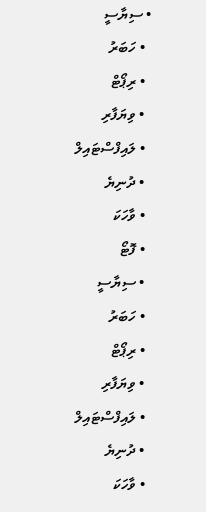• ސިޔާސީ
  • ހަބަރު
  • ރިޕޯޓް
  • ވިޔަފާރި
  • ލައިފްސްޓައިލް
  • ދުނިޔެ
  • ވާހަކަ
  • ފޮޓޯ
  • ސިޔާސީ
  • ހަބަރު
  • ރިޕޯޓް
  • ވިޔަފާރި
  • ލައިފްސްޓައިލް
  • ދުނިޔެ
  • ވާހަކަ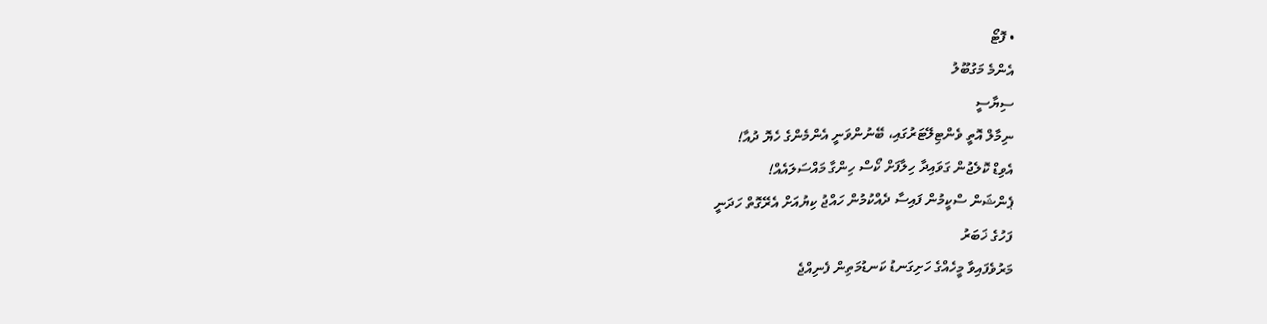• ފޮޓޯ
އެންމެ މަގުބޫލު
ސިޔާސީ
ނިމާލް އޮތީ ވެންޓިލޭޓަރުގައި، ބޭނުންވަނީ އެންމެންގެ ހެޔޮ ދުއާ!
އެވިޑް ކޮލެޖުން ގަވައިދާ ހިލާފަށް ކޯސް ހިންގާ މައްސަލައެއް!
ޕެންޝަން ސްކީމުން ފައިސާ ދެއްކުމުން ހައްޖު ކިޔުއަށް އެރޭގޮތް ހަދަނީ
ފަހުގެ ޚަބަރު
މަރުވެފައިވާ މީހެއްގެ ހަށިގަނޑު ކަނޑުމަތިން ފެނިއްޖެ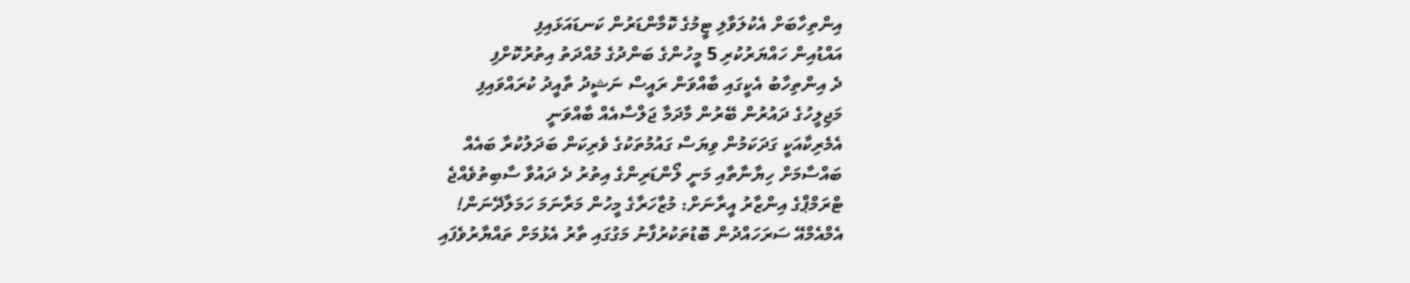އިންތިހާބަށް އެކުލަވާލި ޓީމުގެ ކޮމާންޑަރުން ކަނޑައަޅައިފި
އައްޑުއިން ހައްޔަރުކުރި 5 މީހުންގެ ބަންދުގެ މުއްދަތު އިތުރުކޮށްފި
ދެ އިންތިހާބު އެކީގައި ބާއްވަން ރައީސް ނަޝީދު ތާއީދު ކުރައްވައިފި
މަޖިލީހުގެ ދައުރުން ބޭރުން މާދަމާ ޖަލްސާއެއް ބާއްވަނީ
އެމެރިކާއަކީ ގަދަކަމުން ވިޔަސް ގައުމުތަކުގެ ވެރިކަން ބަދަލުކުރާ ބައެއް
ބައްސާމަށް ހިޔާނާތާއި މަނީ ލޯންޑަރިންގެ އިތުރު ދެ ދައުވާ ސާބިތުވެއްޖެ
ޓްރަމްޕްގެ އިންޒާރު އީރާނަށް: މުޒާހަރާގެ މީހުން މަރާނަމަ ހަމަލާދޭނަން!
އެމްއެމްއޭ ސަރަހައްދުން ބޮޑުތަކުރުފާނު މަގުގައި ތާރު އެޅުމަށް ތައްޔާރުވެފައި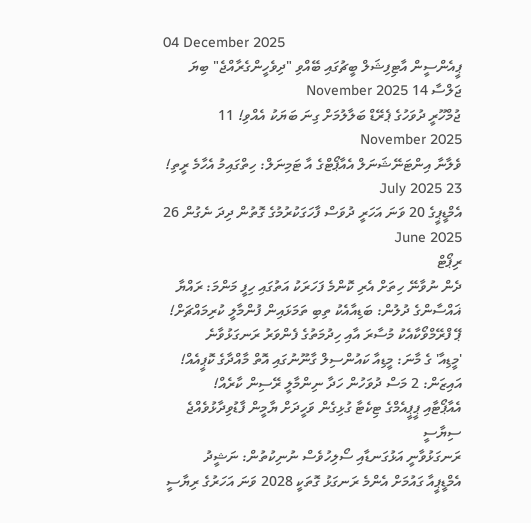04 December 2025
ޕީއެންސީން އާޓިފިޝަލް ބީޗުގައި ބޭއްވި "ދިވެހީންގެރާއްޖެ" ބިޔަ ޖަލްސާ 14 November 2025
ޖުމްހޫރީ ދުވަހުގެ ޕެރޭޑް ބަލާލުމަށް ގިނަ ބަޔަކު އެއްވި! 11 November 2025
ވެލާނާ އިންޓަނޭޝަނަލް އެއާޕޯޓްގެ އާ ޓަމިނަލް: ހިތްގައިމު އެހާމެ ރީތި! 23 July 2025
އެމްޑީޕީގެ 20 ވަނަ އަހަރީ ދުވަސް ފާހަގަކުރުމުގެ ގޮތުން ދިދަ ނެގުން 26 June 2025
ރިޕޯޓް
ދެން ނުވާނޭ ހިތަށް އެރި ކޮންމެ ފަހަރަކު އަތުގައި ހިފީ މަންމަ: ރައްޔާ
ޣައްސާންގެ ދުލުން: ބަޑިއާއެކު ތިބި ތަމަޅައިން ފުންމާލީ ކުރިމައްޗަށް!
ޕޭ ފްރޭމްވޯކާއެކު މުސާރަ އާއި ހިދުމަތުގެ ފެންވަރު ރަނގަޅުވާނެ
'މީޑިއާ' ގެ މާނަ: މީޑިއާ ކައުންސިލް ގާނޫނުގައި އޮތް މާއްދާގެ ކޮޕީއެއް!
އައިޒަން: 2 މަސް ދުވަހުން ހަދާ ނިންމާލީ ރޭސިން ކާރެއް!
އެއާޕޯޓާއި ޕީޕީއެމްގެ ޓިކެޓާ ގުޅިގެން ވަހީދަށް ޔާމީން ފާޑުވިދާޅުވެއްޖެ
ސިޔާސީ
ރަނގަޅުވާނީ އަޅުގަނޑާއި ސޯލިހުވެސް ނުނިކުތުން: ނަޝީދު
އެމްޑީޕީއާ ގައުމަށް އެންމެ ރަނގަޅު ގޮތަކީ 2028 ވަނަ އަހަރުގެ ރިޔާސީ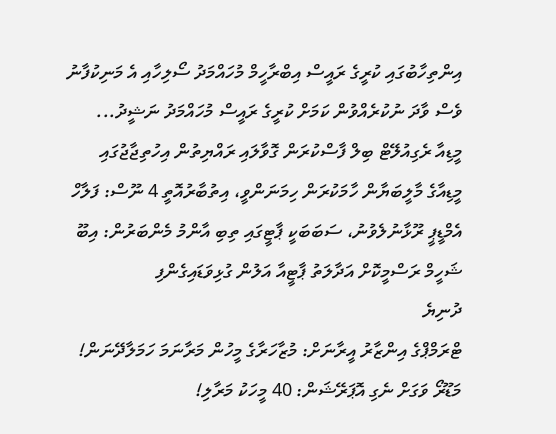އިންތިހާބުގައި ކުރީގެ ރައީސް އިބްރާހީމް މުހައްމަދު ސޯލިހާއި އެ މަނިކުފާނު ވެސް ވާދަ ނުކުރެއްވުން ކަމަށް ކުރީގެ ރައީސް މުހައްމަދު ނަޝީދު...
މީޑިއާ ރެގިއުލޭޓް ބިލް ފާސްކުރަން ގޮވާލައި ރައްޔިތުން އިހުތިޖާޖުގައި
މީޑިއާގެ މާލީބަޔާން ހާމަކުރަން ހިމަނަންވީ، އިތުބާރުއޮތީ 4 ނޫސް: ފަލާހް
އެމްޑީޕީ ރޫޅާނުލެވުނު، ސަބަބަކީ ޕާޓީގައި ތިބި އާންމު މެންބަރުން: އިބޫ
ޝަހީމް ރަސްމީކޮށް އަދާލަތު ޕާޓީއާ އަލުން ގުޅިވަޑައިގެންފި
ދުނިޔެ
ޓްރަމްޕްގެ އިންޒާރު އީރާނަށް: މުޒާހަރާގެ މީހުން މަރާނަމަ ހަމަލާދޭނަން!
މަޑޫރޯ ވަގަށް ނެގި އޮޕަރޭޝަން: 40 މީހަކު މަރާލި!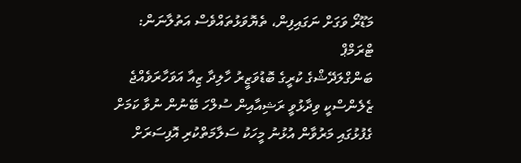މަޑޫރޯ ވަގަށް ނަގައިފިން، ތެޔޮވަޅުތައްވެސް އަތުލާނަން: ޓްރަމްޕް
ބަންގްލަދޭޝްގެ ކުރީގެ ބޮޑުވަޒީރު ހާލިދާ ޒިއާ އަވަހާރަވެއްޖެ
ޒެލެންސްކީ ވިދާޅުވީ ރަޝިއާއިން ސުލްހަ ބޭނުން ނުވާ ކަމަށް
ގެފުޅުގައި މަރުވާން އުޅުނު މީހަކު ސަލާމަތްކުރި އޮފިސަރަށް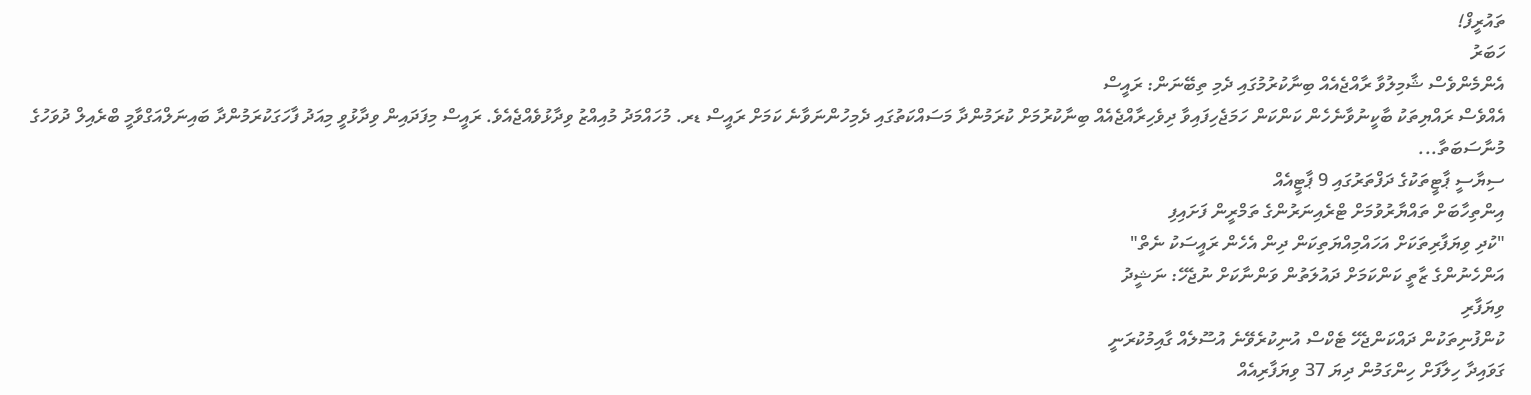ތައުރީފް!
ހަބަރު
އެންމެންވެސް ޝާމިލުވާ ރާއްޖެއެއް ބިނާކުރުމުގައި ދެމި ތިބޭނަން: ރައީސް
އެއްވެސް ރައްޔިތަކު ބާކީނުވާނެހެން ކަންކަން ހަމަޖެހިފައިވާ ދިވެހިރާއްޖެއެއް ބިނާކުރުމަށް ކުރަމުންދާ މަސައްކަތުގައި ދެމިހުންނަވާނެ ކަމަށް ރައީސް ޑރ. މުހައްމަދު މުއިއްޒު ވިދާޅުވެއްޖެއެވެ. ރައީސް މިފަދައިން ވިދާޅުވީ މިއަދު ފާހަގަކުރަމުންދާ ބައިނަލްއަގްވާމީ ބްރެއިލް ދުވަހުގެ މުނާސަބަތާ...
ސިޔާސީ ޕާޓީތަކުގެ ދަފްތަރުގައި 9 ޕާޓީއެއް
އިންތިހާބަށް ތައްޔާރުވުމަށް ޓްރެއިނަރުންގެ ތަމްރީން ފަށައިފި
"ކުދި ވިޔަފާރިތަކަށް އަހައްމިއްޔަތިކަން ދިން އެހެން ރައީސަކު ނެތް"
އަންހެނުންގެ ޒާތީ ކަންކަމަށް ދައުލަތުން ވަންނާކަށް ނުޖެހޭ: ނަޝީދު
ވިޔަފާރި
ކުންފުނިތަކުން ދައްކަންޖެހޭ ޓެކްސް އުނިކުރެވޭނެ އުސޫލެއް ގާއިމުކުރަނީ
ގަވައިދާ ހިލާފަށް ހިންގަމުން ދިޔަ 37 ވިޔަފާރިއެއް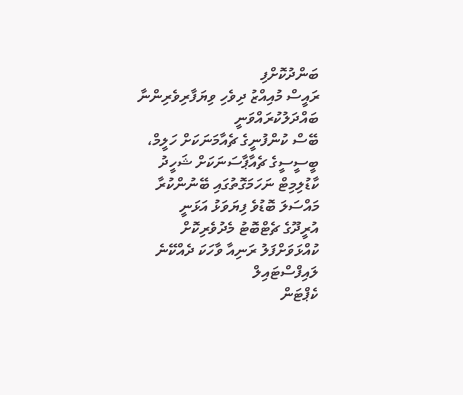ބަންދުކޮށްފި
ރައީސް މުއިއްޒު ދިވެހި ވިޔަފާރިވެރިންނާ ބައްދަލުކުރައްވަނީ
ބޭސް ކުންފުނީގެ ޗެއާމަނަކަށް ހަލީމް، ބީސީސީގެ ޗެއާޕާސަނަކަށް ޝަހީދު
ކާޑުލިމިޓް ނަހަމަގޮތުގައި ބޭނުންކުރާ މައްސަލަ ބޮޑުވެ ފިޔަވަޅު އަޅަނީ
އުރީދޫގެ ޗެޓްބޮޓު މެދުވެރިކޮށް ކުއްޅަވަށްފަލު ރަނިއާ ވާހަކަ ދެއްކޭނެ
ލައިފްސްޓައިލް
ކެޕްޓަން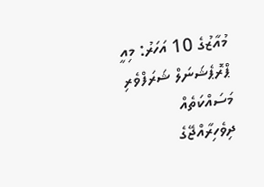މުއާޒުގެ 10 އަހަރު: މިއީ ޕްރޮޕެޝަނަލް ޝަރަފްވެރި މަސައްކަތެއް
ދިވެހިރާއްޖޭގެ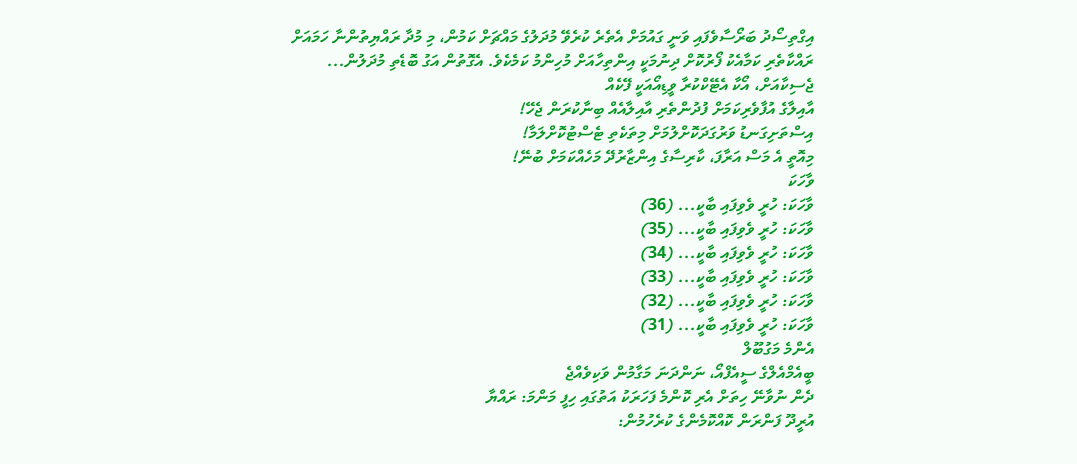އިގްތިސޯދު ބަރޯސާވެފައި ވަނީ ގައުމަށް އެތެރެ ކުރެވޭ މުދަލުގެ މައްޗަށް ކަމުން، މި މުދާ ރައްޔިތުންނާ ހަމައަށް ރައްކާތެރި ކަމާއެކު ފޯރުކޮށް ދިނުމަކީ އިންތިހާއަށް މުހިންމު ކަމެކެވެ. އެގޮތުން އަގު ބޮޑެތި މުދަލުން...
ޖެސިކާއަށް، އޯކާ އެޓޭކްކުރާ ވީޑިއޯއަކީ ފޭކެއް
އާއިލާގެ އުފާވެރިކަމަށް ފުދުންތެރި އާއިލާއެއް ބިނާކުރަން ޖެހޭ!
އިސްތަށިގަނޑު ވަރުގަދަކޮށްލުމަށް މިތަކެތި ޓެސްޓުކޮށްލަމާ!
މިއޮތީ އެ މަސް އަރާފަ، ކާރިސާގެ އިންޒާރުދޭ މަހެއްކަމަށް ބުނޭ!
ވާހަކަ
ވާހަކަ: ހުރީ ވެވިފައި ބާކީ... (36)
ވާހަކަ: ހުރީ ވެވިފައި ބާކީ... (35)
ވާހަކަ: ހުރީ ވެވިފައި ބާކީ... (34)
ވާހަކަ: ހުރީ ވެވިފައި ބާކީ... (33)
ވާހަކަ: ހުރީ ވެވިފައި ބާކީ... (32)
ވާހަކަ: ހުރީ ވެވިފައި ބާކީ... (31)
އެންމެ މަގުބޫލް
ބީއެމްއެލްގެ ސީއެފްއޯ، ނަންދަނަ މަގާމުން ވަކިވެއްޖެ
ދެން ނުވާނޭ ހިތަށް އެރި ކޮންމެ ފަހަރަކު އަތުގައި ހިފީ މަންމަ: ރައްޔާ
އުރީދޫ ފަންރަން ކޮއްކޮމެންގެ ކުރެހުމުން: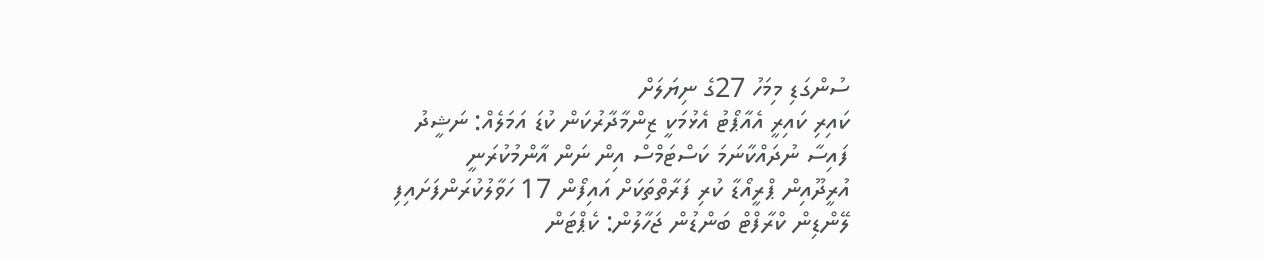ސުންގަޑި މިމަހު 27ގެ ނިޔަލަށް
ކައިރި ކައިރީ އެއާޕޯޓު އެޅުމަކީ ޒިންމާދާރުކަން ކުޑަ އަމަލެއް: ނަޝީދު
ފައިސާ ނުދައްކާނަމަ ކަސްޓަމްސް އިން ނަން އާންމުކުރަނީ
އުރީދޫއިން ޕްރީއޯޑާ ކުރި ފަރާތްތަކަށް އައިފޯން 17 ހަވާލުކުރަންފަށައިފި
ލޭންޑިން ކްރާފްޓް ބަންޑުން ޖަހާލުން: ކެޕްޓަން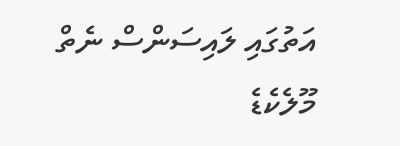އަތުގައި ލައިސަންސް ނެތް
މޫލެކެޑެ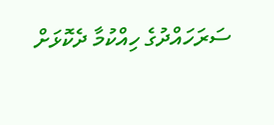ސަރަހައްދުގެ ހިއްކުމާ ދެކޮޅަށް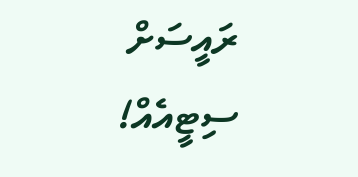ރައީސަށް ސިޓީއެއް!